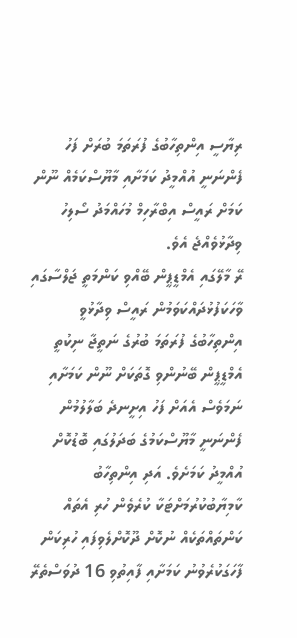ރިޔާސީ އިންތިހާބުގެ ފުރަތަމަ ބުރަށް ފަހު ފެންނަނީ އުއްމީދު ކަމަށާއި މާޔޫސްކަމެއް ނޫން ކަމަށް ރައީސް އިބްރާހިމް މުހައްމަދު ސޯލިހު ވިދާޅުވެއްޖެ އެވެ.
ރޭ މާލޭގައި އެމްޑީޕީން ބޭއްވި ކަންމަތީ ޖަލްސާގައި ވާހަކަފުޅުދައްކަވަމުން ރައީސް ވިދާޅުވީ އިންތިހާބުގެ ފުރަތަމަ ބުރުގެ ނަތީޖާ ނިކުތީ އެމްޑީޕީން ބޭނުންވި ގޮތަކަށް ނޫން ކަމަށާއި ނަމަވެސް އެއަށް ފަހު އިށީނދެ ބަލާލުމުން ފެންނަނީ މާޔޫސްކަމުގެ ބަދަލުގައި ބޮޑުކޮށް އުއްމީދު ކަމަށެވެ. އަދި އިންތިހާބު ކާމިޔާބުކުރުމަށްޓަކާ ކުރެވެން ހުރި އެތައް ކަންތައްތަކެއް ނުކޮށް ދޫކޮށްލެވިފައި ހުރިކަން ފާހަގަކުރެވުނު ކަމަށާއި ފާއިތުވި 16 ދުވަސްތެރޭ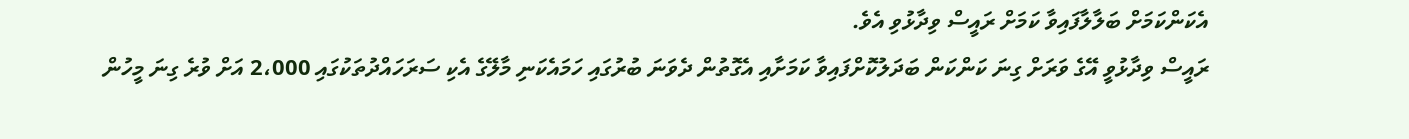އެކަންކަމަށް ބަލާލާފައިވާ ކަމަށް ރައީސް ވިދާޅުވި އެވެ.
ރައީސް ވިދާޅުވީ އޭގެ ވަރަށް ގިނަ ކަންކަން ބަދަލުކޮށްފައިވާ ކަމަށާއި އެގޮތުން ދެވަނަ ބުރުގައި ހަމައެކަނި މާލޭގެ އެކި ސަރަހައްދުތަކުގައި 2،000 އަށް ވުރެ ގިނަ މީހުން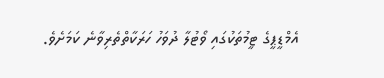އެމްޑީޕީގެ ޓީމުތަކުގައި ވޯޓުލާ ދުވަހު ހަރަކާތްތެރިވާނެ ކަމަށެވެ.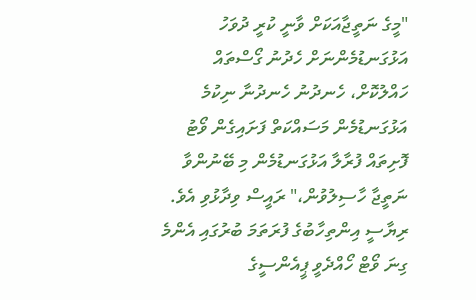"މީގެ ނަތީޖާއަކަށް ވާނީ ކުރީ ދުވަހު އަޅުގަނޑުމެންނަށް ހެދުނު ގޯސްތައް ހައްލުކޮށް، ހެނދުނު ހެނދުނާ ނިކުމެ އަޅުގަނޑުމެން މަސައްކަތް ފަށައިގެން ވޯޓު ފޮށިތައް ފުރާލާ އަޅުގަނޑުމެން މި ބޭނުންވާ ނަތީޖާ ހާސިލުވުން،" ރައީސް ވިދާޅުވި އެވެ.
ރިޔާސީ އިންތިހާބުގެ ފުރަތަމަ ބުރުގައި އެންމެ ގިނަ ވޯޓް ހޯއްދެވީ ޕީއެންސީގެ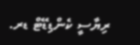ރިޔާސީ ކެންޑިޑޭޓް ޑރ.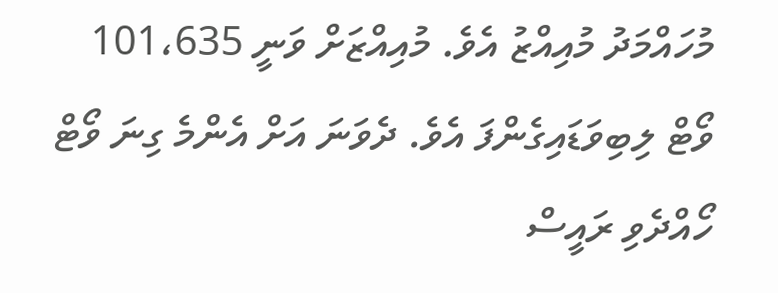މުހައްމަދު މުއިއްޒު އެވެ. މުއިއްޒަށް ވަނީ 101،635 ވޯޓް ލިބިވަޑައިގެންފަ އެވެ. ދެވަނަ އަށް އެންމެ ގިނަ ވޯޓް ހޯއްދެވި ރައީސް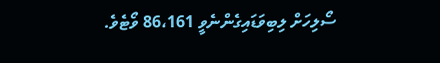ސޯލިހަށް ލިބިވަޑައިގެންނެވީ 86،161 ވޯޓެވެ.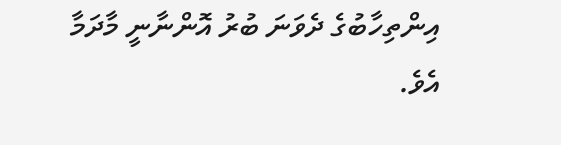އިންތިހާބުގެ ދެވަނަ ބުރު އޮންނާނީ މާދަމާ އެވެ.